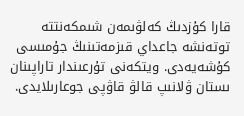قارا كۇزدىڭ كەلۋىمەن شىمكەنتتە توتەنشە جاعداي قىزمەتىنىڭ جۇمىسى كۇشەيەدى. ويتكەنى تۇرعىندار تاراپىنان ىستان ۋلانىپ قالۋ قاۋپى جوعارىلايدى.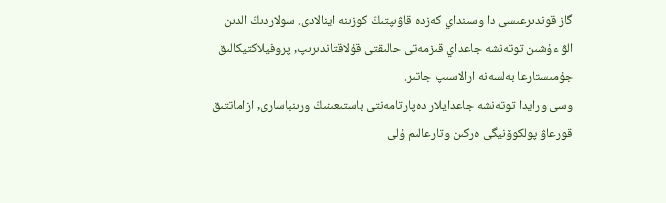گاز قوندىرعىسى دا وسىنداي كەزدە قاۋىپتىڭ كوزىنە اينالادى. سولاردىڭ الدىن الۋ ءۇشىن توتەنشە جاعداي قىزمەتى حالىقتى قۇلاقتاندىرىپ, پروفيلاكتيكالىق جۇمىستارعا بەلسەنە ارالاسىپ جاتىر.
وسى ورايدا توتەنشە جاعدايلار دەپارتامەنتى باستىعىنىڭ ورىنباسارى, ازاماتتىق قورعاۋ پولكوۆنيگى ەركىن وتارعالىم ۇلى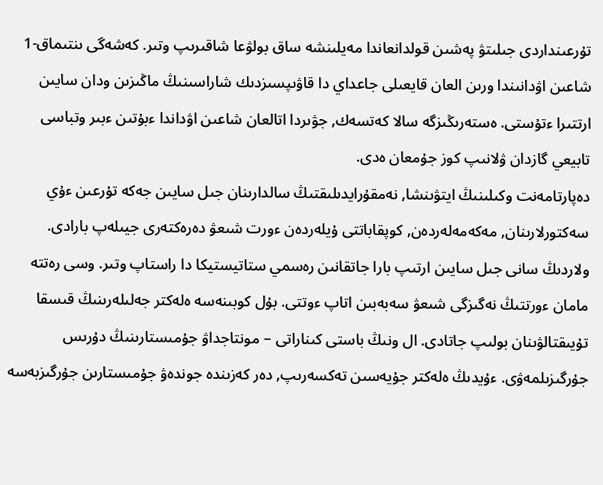تۇرعىنداردى جىلىتۋ پەشىن قولدانعاندا مەيلىنشە ساق بولۋعا شاقىرىپ وتىر. كەشەگى ىنتىماق-1 شاعىن اۋدانىندا ورىن العان قايعىلى جاعداي دا قاۋىپسىزدىك شاراسىنىڭ ماڭىزىن ودان سايىن ارتتىرا ءتۇستى. ەستەرىڭىزگە سالا كەتسەك, جۋىردا اتالعان شاعىن اۋداندا ءبۇتىن ءبىر وتباسى تابيعي گازدان ۋلانىپ كوز جۇمعان ەدى.
دەپارتامەنت وكىلىنىڭ ايتۋىنشا, نەمقۇرايدىلىقتىڭ سالدارىنان جىل سايىن جەكە تۇرعىن ءۇي سەكتورلارىنان, مەكەمەلەردەن, كوپقاباتتى ۇيلەردەن ءورت شىعۋ دەرەكتەرى جيىلەپ بارادى. ولاردىڭ سانى جىل سايىن ارتىپ بارا جاتقانىن رەسمي ستاتيستيكا دا راستاپ وتىر. وسى رەتتە مامان ءورتتىڭ نەگىزگى شىعۋ سەبەبىن اتاپ ءوتتى. بۇل كوبىنەسە ەلەكتر جەلىلەرىنىڭ قىسقا تۇيىقتالۋىنان بولىپ جاتادى. ال ونىڭ باستى كىناراتى – مونتاجداۋ جۇمىستارىنىڭ دۇرىس جۇرگىزىلمەۋى. ءۇيدىڭ ەلەكتر جۇيەسىن تەكسەرىپ, دەر كەزىندە جوندەۋ جۇمىستارىن جۇرگىزبەسە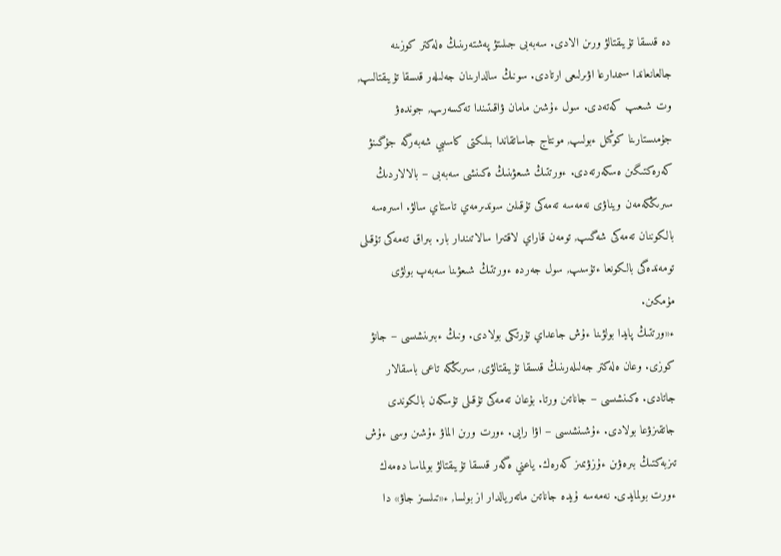دە قىسقا تۇيىقتالۋ ورىن الادى. سەبەبى جىلىتۋ پەشتەرىنىڭ ەلەكتر كوزىنە جالعانعاندا سىمدارعا اۋىرلىعى ارتادى. سونىڭ سالدارىنان جەلىلەر قىسقا تۇيىقتالىپ, وت شىعىپ كەتەدى. سول ءۇشىن مامان ۋاقىتىندا تەكسەرىپ, جوندەۋ جۇمىستارىنا كوڭىل ءبولىپ, مونتاج جاساتقاندا بىلىكتى كاسىبي شەبەرگە جۇگىنۋ كەرەكتىگىن ەسكەرتەدى. ءورتتىڭ شىعۋىنىڭ ەكىنشى سەبەبى – بالالاردىڭ سىرىڭكەمەن ويناۋى نەمەسە تەمەكى تۇقىلىن سوندىرمەي تاستاي سالۋ. اسىرەسە بالكوننان تەمەكى شەگىپ, تومەن قاراي لاقتىرا سالاتىندار بار. بىراق تەمەكى تۇقىلى تومەندەگى بالكونعا ءتۇسىپ, سول جەردە ءورتتىڭ شىعۋىنا سەبەپ بولۋى مۇمكىن.
ء«ورتتىڭ پايدا بولۋىنا ءۇش جاعداي تۇرتكى بولادى. ونىڭ ءبىرىنشىسى – جانۋ كوزى. وعان ەلەكتر جەلىلەرىنىڭ قىسقا تۇيىقتالۋى, سىرىڭكە تاعى باسقالار جاتادى. ەكىنشىسى – جاناتىن ورتا. بۇعان تەمەكى تۇقىلى تۇسكەن بالكوندى جاتقىزۋعا بولادى. ءۇشىنشىسى – اۋا رايى. ءورت ورىن الماۋ ءۇشىن وسى ءۇش تىزبەكتىڭ بىرەۋىن ءۇزۋىمىز كەرەك. ياعني ەگەر قىسقا تۇيىقتالۋ بولماسا دەمەك ءورت بولمايدى. نەمەسە ۇيدە جاناتىن ماتەريالدار از بولسا, ء«تىلسىز جاۋ» دا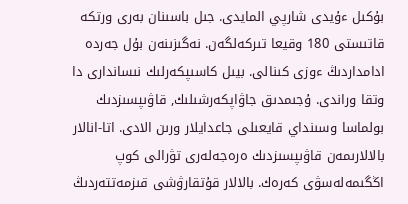بۇكىل ءۇيدى شارپي المايدى. جىل باسىنان بەرى ورتكە قاتىستى 180 وقيعا تىركەلگەن. نەگىزىنەن بۇل جەردە ادامداردىڭ ءوزى كىنالى. بيىل كاسىپكەرلىك نىساندارى دا وتقا وراندى. ۇجىمدىق جاۋاپكەرشىلىك, قاۋىپسىزدىك بولماسا وسىنداي قايعىلى جاعدايلار ورىن الادى. اتا-انالار بالالارىمەن قاۋىپسىزدىك ەرەجەلەرى تۋرالى كوپ اڭگىمەلەسۋى كەرەك. بالالار قۇتقارۋشى قىزمەتتەردىڭ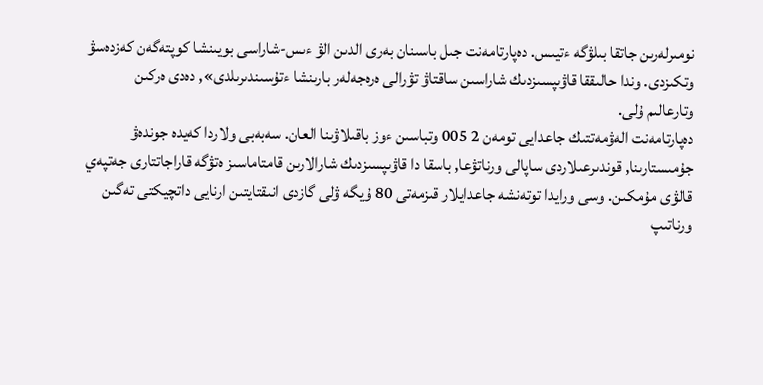نومىرلەرىن جاتقا بىلۋگە ءتيىس. دەپارتامەنت جىل باسىنان بەرى الدىن الۋ ءىس-شاراسى بويىنشا كوپتەگەن كەزدەسۋ وتكىزدى. وندا حالىققا قاۋىپسىزدىك شاراسىن ساقتاۋ تۋرالى ەرەجەلەر بارىنشا ءتۇسىندىرىلدى», دەدى ەركىن وتارعالىم ۇلى.
دەپارتامەنت الەۋمەتتىك جاعدايى تومەن 2 005 وتباسىن ءوز باقىلاۋىنا العان. سەبەبى ولاردا كەيدە جوندەۋ جۇمىستارىنا, قوندىرعىلاردى ساپالى ورناتۋعا, باسقا دا قاۋىپسىزدىك شارالارىن قامتاماسىز ەتۋگە قاراجاتتارى جەتپەي قالۋى مۇمكىن. وسى ورايدا توتەنشە جاعدايلار قىزمەتى 80 ۇيگە ۋلى گازدى انىقتايتىن ارنايى داتچيكتى تەگىن ورناتىپ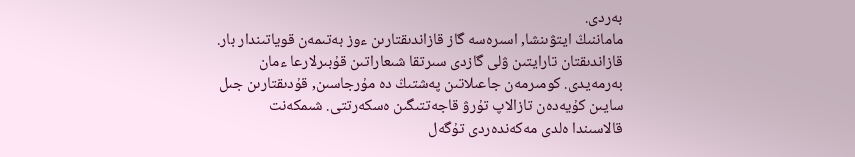بەردى.
ماماننىڭ ايتۋىنشا, اسىرەسە گاز قازاندىقتارىن ءوز بەتىمەن قوياتىندار بار. قازاندىقتان تارايتىن ۋلى گازدى سىرتقا شىعاراتىن قۇبىرلارعا ءمان بەرمەيدى. كومىرمەن جاعىلاتىن پەشتىڭ دە مۇرجاسىن, قۇدىقتارىن جىل سايىن كۇيەدەن تازالاپ تۇرۋ قاجەتتىگىن ەسكەرتتى. شىمكەنت قالاسىندا ەلدى مەكەندەردى تۇگەل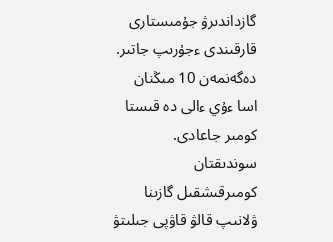گازداندىرۋ جۇمىستارى قارقىندى ءجۇرىپ جاتىر. دەگەنمەن 10 مىڭنان اسا ءۇي ءالى دە قىستا كومىر جاعادى. سوندىقتان كومىرقىشقىل گازىنا ۋلانىپ قالۋ قاۋپى جىلىتۋ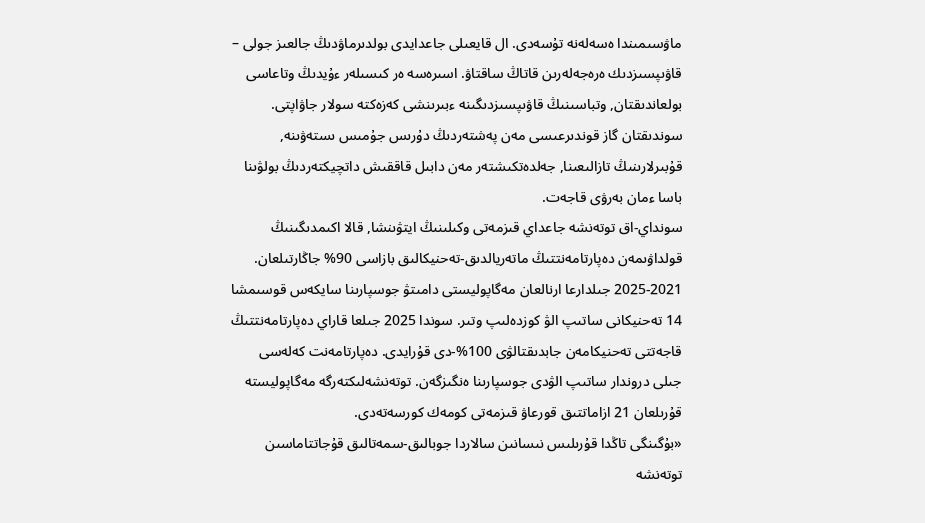ماۋسىمىندا ەسەلەنە تۇسەدى. ال قايعىلى جاعدايدى بولدىرماۋدىڭ جالعىز جولى – قاۋىپسىزدىك ەرەجەلەرىن قاتاڭ ساقتاۋ. اسىرەسە ەر كىسىلەر ءۇيدىڭ وتاعاسى بولعاندىقتان, وتباسىنىڭ قاۋىپسىزدىگىنە ءبىرىنشى كەزەكتە سولار جاۋاپتى. سوندىقتان گاز قوندىرعىسى مەن پەشتەردىڭ دۇرىس جۇمىس ىستەۋىنە, قۇبىرلارىنىڭ تازالىعىنا, جەلدەتكىشتەر مەن دابىل قاققىش داتچيكتەردىڭ بولۋىنا باسا ءمان بەرۋى قاجەت.
سونداي-اق توتەنشە جاعداي قىزمەتى وكىلىنىڭ ايتۋىنشا, قالا اكىمدىگىنىڭ قولداۋىمەن دەپارتامەنتتىڭ ماتەريالدىق-تەحنيكالىق بازاسى 90% جاڭارتىلعان. 2021-2025 جىلدارعا ارنالعان مەگاپوليستى دامىتۋ جوسپارىنا سايكەس قوسىمشا 14 تەحنيكانى ساتىپ الۋ كوزدەلىپ وتىر. سوندا 2025 جىلعا قاراي دەپارتامەنتتىڭ قاجەتتى تەحنيكامەن جابدىقتالۋى 100%-دى قۇرايدى. دەپارتامەنت كەلەسى جىلى دروندار ساتىپ الۋدى جوسپارىنا ەنگىزگەن. توتەنشەلىكتەرگە مەگاپوليستە قۇرىلعان 21 ازاماتتىق قورعاۋ قىزمەتى كومەك كورسەتەدى.
«بۇگىنگى تاڭدا قۇرىلىس نىسانىن سالاردا جوبالىق-سمەتالىق قۇجاتتاماسىن توتەنشە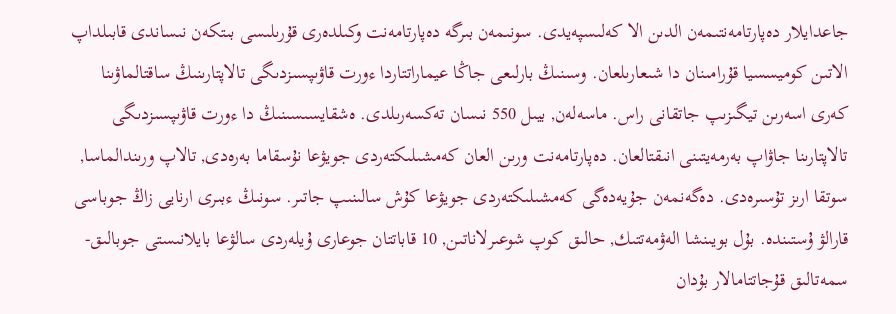جاعدايلار دەپارتامەنتىمەن الدىن الا كەلىسپەيدى. سونىمەن بىرگە دەپارتامەنت وكىلدەرى قۇرىلىسى بىتكەن نىساندى قابىلداپ الاتىن كوميسسيا قۇرامىنان دا شىعارىلعان. وسىنىڭ بارلىعى جاڭا عيماراتتاردا ءورت قاۋىپسىزدىگى تالاپتارىنىڭ ساقتالماۋىنا كەرى اسەرىن تيگىزىپ جاتقانى راس. ماسەلەن, بيىل 550 نىسان تەكسەرىلدى. ەشقايسىسىنىڭ دا ءورت قاۋىپسىزدىگى تالاپتارىنا جاۋاپ بەرمەيتىنى انىقتالعان. دەپارتامەنت ورىن العان كەمشىلىكتەردى جويۋعا نۇسقاما بەرەدى, تالاپ ورىندالماسا, سوتقا ارىز تۇسىرەدى. دەگەنمەن جۇيەدەگى كەمشىلىكتەردى جويۋعا كۇش سالىنىپ جاتىر. سونىڭ ءبىرى ارنايى زاڭ جوباسى قارالۋ ۇستىندە. بۇل بويىنشا الەۋمەتتىك, حالىق كوپ شوعىرلاناتىن, 10 قاباتتان جوعارى ۇيلەردى سالۋعا بايلانىستى جوبالىق-سمەتالىق قۇجاتتامالار بۇدان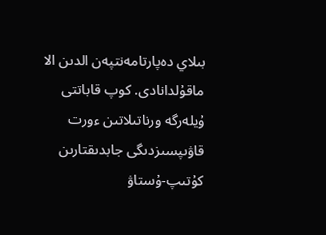بىلاي دەپارتامەنتپەن الدىن الا ماقۇلدانادى. كوپ قاباتتى ۇيلەرگە ورناتىلاتىن ءورت قاۋىپسىزدىگى جابدىقتارىن كۇتىپ-ۇستاۋ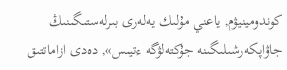كوندومينيۋم, ياعني مۇلىك يەلەرى بىرلەستىگىنىڭ جاۋاپكەرشىلىگىنە جۇكتەلۋگە ءتيىس», دەدى ازاماتتىق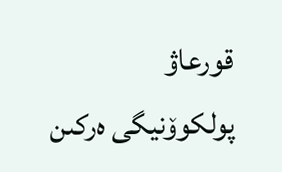قورعاۋ پولكوۆنيگى ەركىن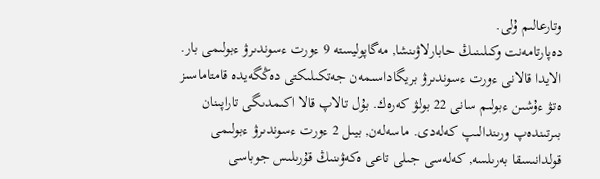وتارعالىم ۇلى.
دەپارتامەنت وكىلىنىڭ حابارلاۋىنشا, مەگاپوليستە 9 ءورت ءسوندىرۋ ءبولىمى بار. الايدا قالانى ءورت ءسوندىرۋ بريگاداسىمەن جەتكىلىكتى دەڭگەيدە قامتاماسىز ەتۋ ءۇشىن ءبولىم سانى 22 بولۋ كەرەك. بۇل تالاپ قالا اكىمدىگى تاراپىنان بىرتىندەپ ورىندالىپ كەلەدى. ماسەلەن, بيىل 2 ءورت ءسوندىرۋ ءبولىمى قولدانىسقا بەرىلسە, كەلەسى جىلى تاعى ەكەۋىنىڭ قۇرىلىس جوباسى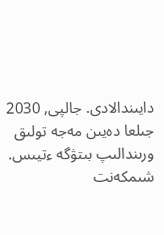دايىندالادى. جالپى, 2030 جىلعا دەيىن مەجە تولىق ورىندالىپ بىتۋگە ءتيىس.
شىمكەنت